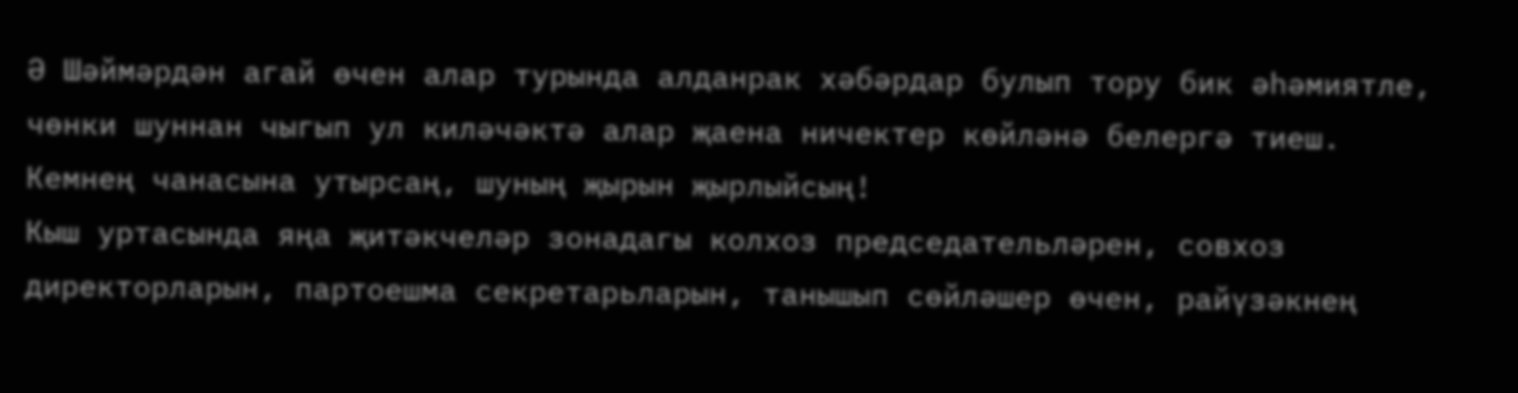Ә Шәймәрдән агай өчен алар турында алданрак хәбәрдар булып тору бик әһәмиятле, чөнки шуннан чыгып ул киләчәктә алар җаена ничектер көйләнә белергә тиеш. Кемнең чанасына утырсаң, шуның җырын җырлыйсың!
Кыш уртасында яңа җитәкчеләр зонадагы колхоз председательләрен, совхоз директорларын, партоешма секретарьларын, танышып сөйләшер өчен, райүзәкнең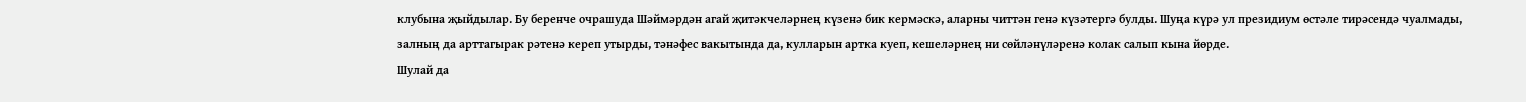клубына җыйдылар. Бу беренче очрашуда Шәймәрдән агай җитәкчеләрнең күзенә бик кермәскә, аларны читтән генә күзәтергә булды. Шуңа күрә ул президиум өстәле тирәсендә чуалмады, залның да арттагырак рәтенә кереп утырды, тәнәфес вакытында да, кулларын артка куеп, кешеләрнең ни сөйләнүләренә колак салып кына йөрде.
Шулай да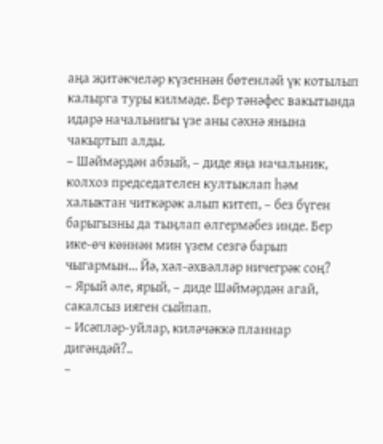аңа җитәкчеләр күзеннән бөтенләй үк котылып калырга туры килмәде. Бер тәнәфес вакытында идарә начальнигы үзе аны сәхнә янына чакыртып алды.
– Шәймәрдән абзый, – диде яңа начальник, колхоз председателен култыклап һәм халыктан читкәрәк алып китеп, – без бүген барыгызны да тыңлап өлгермәбез инде. Бер ике-өч көннән мин үзем сезгә барып чыгармын… Йә, хәл-әхвәлләр ничегрәк соң?
– Ярый әле, ярый, – диде Шәймәрдән агай, сакалсыз ияген сыйпап.
– Исәпләр-уйлар, киләчәккә планнар дигәндәй?..
–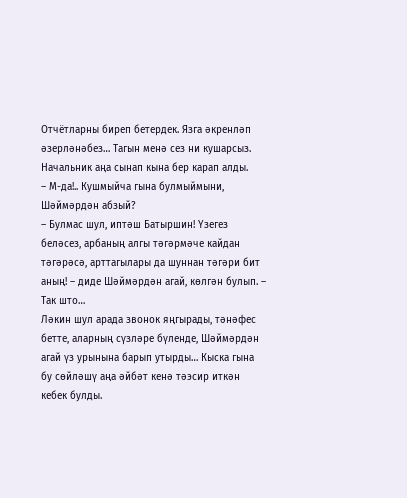Отчётларны биреп бетердек. Язга әкренләп әзерләнәбез… Тагын менә сез ни кушарсыз.
Начальник аңа сынап кына бер карап алды.
– М-да!.. Кушмыйча гына булмыймыни, Шәймәрдән абзый?
– Булмас шул, иптәш Батыршин! Үзегез беләсез, арбаның алгы тәгәрмәче кайдан тәгәрәсә, арттагылары да шуннан тәгәри бит аның! – диде Шәймәрдән агай, көлгән булып. – Так што…
Ләкин шул арада звонок яңгырады, тәнәфес бетте, аларның сүзләре бүленде, Шәймәрдән агай үз урынына барып утырды… Кыска гына бу сөйләшү аңа әйбәт кенә тәэсир иткән кебек булды.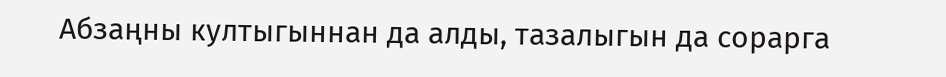Абзаңны култыгыннан да алды, тазалыгын да сорарга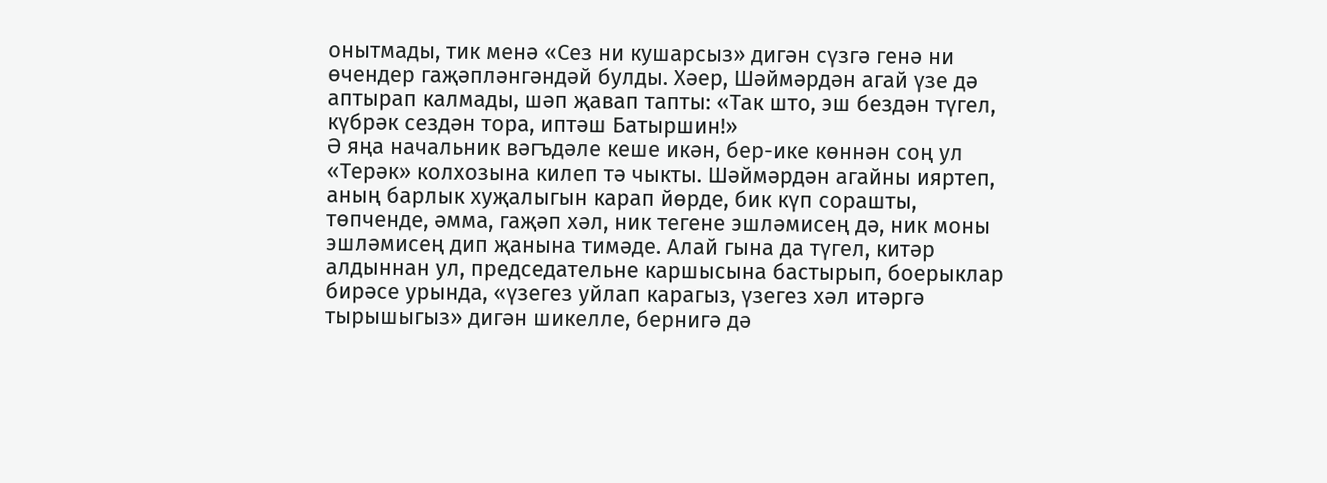онытмады, тик менә «Сез ни кушарсыз» дигән сүзгә генә ни өчендер гаҗәпләнгәндәй булды. Хәер, Шәймәрдән агай үзе дә аптырап калмады, шәп җавап тапты: «Так што, эш бездән түгел, күбрәк сездән тора, иптәш Батыршин!»
Ә яңа начальник вәгъдәле кеше икән, бер-ике көннән соң ул «Терәк» колхозына килеп тә чыкты. Шәймәрдән агайны ияртеп, аның барлык хуҗалыгын карап йөрде, бик күп сорашты, төпченде, әмма, гаҗәп хәл, ник тегене эшләмисең дә, ник моны эшләмисең дип җанына тимәде. Алай гына да түгел, китәр алдыннан ул, председательне каршысына бастырып, боерыклар бирәсе урында, «үзегез уйлап карагыз, үзегез хәл итәргә тырышыгыз» дигән шикелле, бернигә дә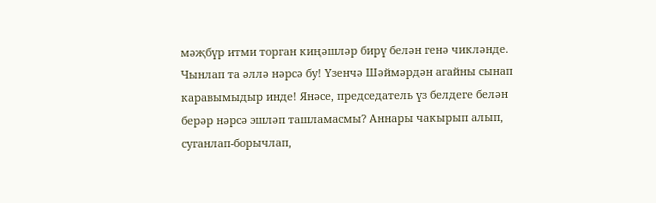мәҗбүр итми торган киңәшләр бирү белән генә чикләнде.
Чынлап та әллә нәрсә бу! Үзенчә Шәймәрдән агайны сынап каравымыдыр инде! Янәсе, председатель үз белдеге белән берәр нәрсә эшләп ташламасмы? Аннары чакырып алып, суганлап-борычлап,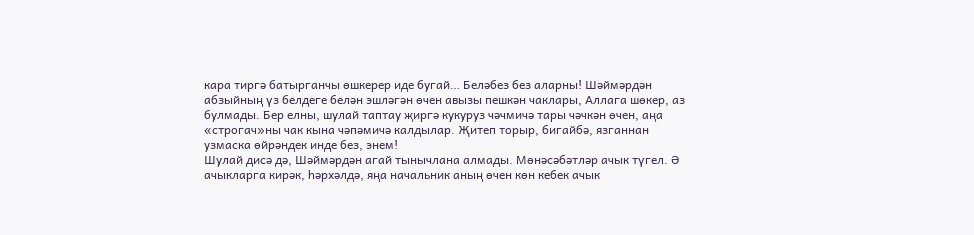кара тиргә батырганчы өшкерер иде бугай… Беләбез без аларны! Шәймәрдән абзыйның үз белдеге белән эшләгән өчен авызы пешкән чаклары, Аллага шөкер, аз булмады. Бер елны, шулай таптау җиргә кукуруз чәчмичә тары чәчкән өчен, аңа «строгач»ны чак кына чәпәмичә калдылар. Җитеп торыр, бигайбә, язганнан узмаска өйрәндек инде без, энем!
Шулай дисә дә, Шәймәрдән агай тынычлана алмады. Мөнәсәбәтләр ачык түгел. Ә ачыкларга кирәк, һәрхәлдә, яңа начальник аның өчен көн кебек ачык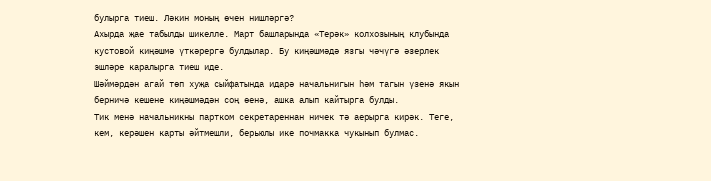булырга тиеш. Ләкин моның өчен нишләргә?
Ахырда җае табылды шикелле. Март башларында «Терәк» колхозының клубында кустовой киңәшмә үткәрергә булдылар. Бу киңәшмәдә язгы чәчүгә әзерлек эшләре каралырга тиеш иде.
Шәймәрдән агай төп хуҗа сыйфатында идарә начальнигын һәм тагын үзенә якын берничә кешене киңәшмәдән соң өенә, ашка алып кайтырга булды.
Тик менә начальникны партком секретареннан ничек тә аерырга кирәк. Теге, кем, керәшен карты әйтмешли, берьюлы ике почмакка чукынып булмас.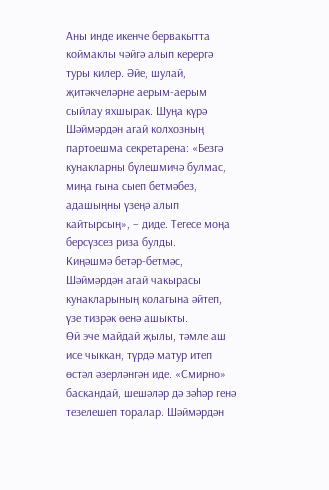Аны инде икенче бервакытта коймаклы чәйгә алып керергә туры килер. Әйе, шулай, җитәкчеләрне аерым-аерым сыйлау яхшырак. Шуңа күрә Шәймәрдән агай колхозның партоешма секретарена: «Безгә кунакларны бүлешмичә булмас, миңа гына сыеп бетмәбез, адашыңны үзеңә алып кайтырсың», – диде. Тегесе моңа берсүзсез риза булды.
Киңәшмә бетәр-бетмәс, Шәймәрдән агай чакырасы кунакларының колагына әйтеп, үзе тизрәк өенә ашыкты.
Өй эче майдай җылы, тәмле аш исе чыккан, түрдә матур итеп өстәл әзерләнгән иде. «Смирно» баскандай, шешәләр дә зәһәр генә тезелешеп торалар. Шәймәрдән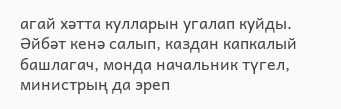агай хәтта кулларын угалап куйды. Әйбәт кенә салып, каздан капкалый башлагач, монда начальник түгел, министрың да эреп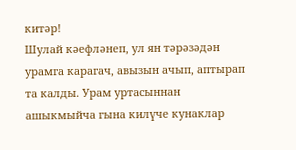китәр!
Шулай кәефләнеп, ул ян тәрәзәдән урамга карагач, авызын ачып, аптырап та калды. Урам уртасыннан ашыкмыйча гына килүче кунаклар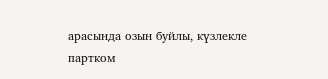арасында озын буйлы, күзлекле партком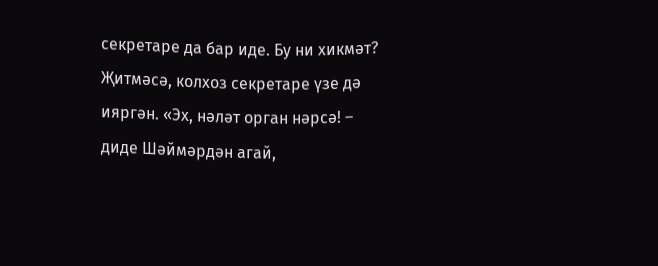секретаре да бар иде. Бу ни хикмәт? Җитмәсә, колхоз секретаре үзе дә ияргән. «Эх, нәләт орган нәрсә! – диде Шәймәрдән агай,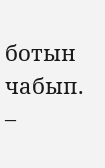ботын чабып. –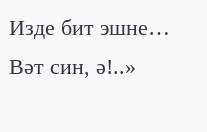Изде бит эшне… Вәт син, ә!..»